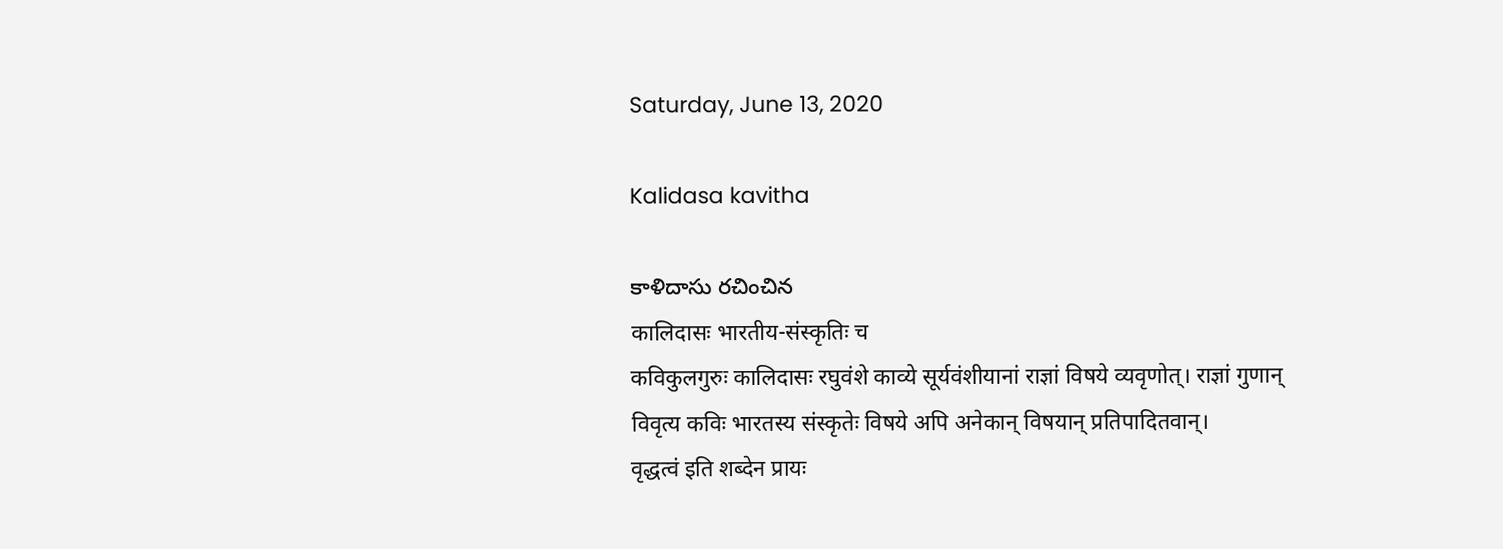Saturday, June 13, 2020

Kalidasa kavitha

కాళిదాసు రచించిన
कालिदासः भारतीय-संस्कृतिः च
कविकुलगुरुः कालिदासः रघुवंशे काव्ये सूर्यवंशीयानां राज्ञां विषये व्यवृणोत्। राज्ञां गुणान् विवृत्य कविः भारतस्य संस्कृतेः विषये अपि अनेकान् विषयान् प्रतिपादितवान्।
वृद्धत्वं इति शब्देन प्रायः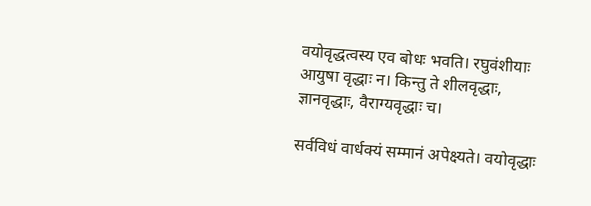वयोवृद्धत्वस्य एव बोधः भवति। रघुवंशीयाः आयुषा वृद्धाः न। किन्तु ते शीलवृद्धाः, ज्ञानवृद्धाः, वैराग्यवृद्धाः च।

सर्वविधं वार्धक्यं सम्मानं अपेक्ष्यते। वयोवृद्धाः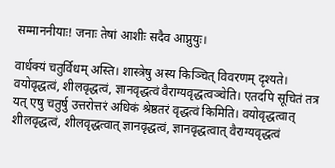सम्माननीयाः! जनाः तेषां आशीः सदैव आप्नुयुः।

वार्धक्यं चतुर्विधम् अस्ति। शास्त्रेषु अस्य किञ्चित् विवरणम् दृश्यते। वयोवृद्धत्वं, शीलवृद्धत्वं, ज्ञानवृद्धत्वं वैराग्यवृद्धत्वञ्चेति। एतदपि सूचितं तत्र यत् एषु चतुर्षु उत्तरोत्तरं अधिकं श्रेष्ठतरं वृद्धत्वं किमिति। वयोवृद्धत्वात् शीलवृद्धत्वं, शीलवृद्धत्वात् ज्ञानवृद्धत्वं, ज्ञानवृद्धत्वात् वैराग्यवृद्धत्वं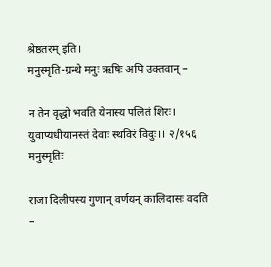श्रेष्ठतरम् इति।
मनुस्मृति-ग्रन्थे मनुः ऋषिः अपि उक्तवान् –

न तेन वृद्धो भवति येनास्य पलितं शिरः।
युवाप्यधीयानस्तं देवाः स्थविरं विदुः।। २/१५६ मनुस्मृतिः

राजा दिलीपस्य गुणान् वर्णयन् कालिदासः वदति –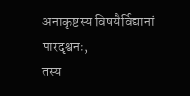अनाकृष्टस्य विषयैर्विद्यानां पारदृश्वनः,
तस्य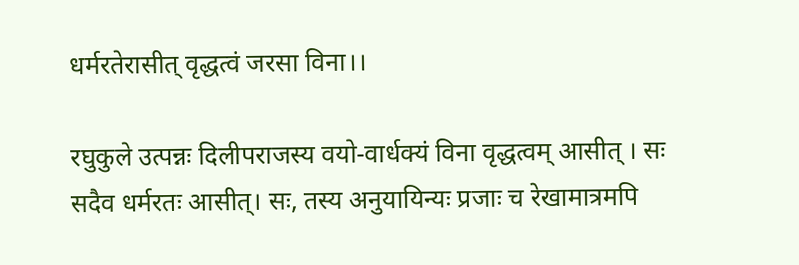धर्मरतेरासीत् वृद्धत्वं जरसा विना।।

रघुकुले उत्पन्नः दिलीपराजस्य वयो-वार्धक्यं विना वृद्धत्वम् आसीत् । सः सदैव धर्मरतः आसीत्। सः, तस्य अनुयायिन्यः प्रजाः च रेखामात्रमपि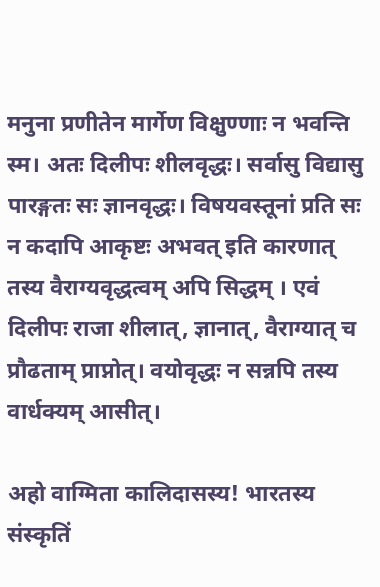मनुना प्रणीतेन मार्गेण विक्षुण्णाः न भवन्ति स्म। अतः दिलीपः शीलवृद्धः। सर्वासु विद्यासु पारङ्गतः सः ज्ञानवृद्धः। विषयवस्तूनां प्रति सः न कदापि आकृष्टः अभवत् इति कारणात् तस्य वैराग्यवृद्धत्वम् अपि सिद्धम् । एवं दिलीपः राजा शीलात्, ज्ञानात्, वैराग्यात् च प्रौढताम् प्राप्नोत्। वयोवृद्धः न सन्नपि तस्य वार्धक्यम् आसीत्।

अहो वाग्मिता कालिदासस्य! भारतस्य संस्कृतिं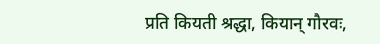प्रति कियती श्रद्धा, कियान् गौरवः,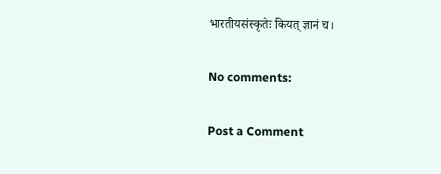भारतीयसंस्कृतेः कियत् ज्ञानं च।

No comments:

Post a Comment